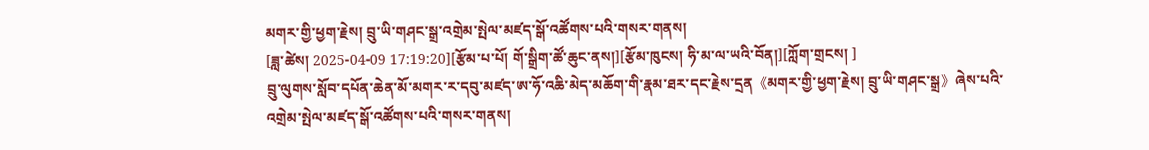མགར་གྱི་ཕྱག་རྗེས། བྲུ་ཡི་གཤང་སྒྲ་འགྲེམ་སྤེལ་མཛད་སྒོ་འཚོགས་པའི་གསར་གནས།
[ཟླ་ཚེས། 2025-04-09 17:19:20][རྩོམ་པ་པོ། གོ་སྒྲིག་ཚོ་ཆུང་ནས།][རྩོམ་ཁུངས། ཧི་མ་ལ་ཡའི་བོན།][ཀློག་གྲངས། ]
བྲུ་ལུགས་སློབ་དཔོན་ཆེན་མོ་མགར་ར་དབུ་མཛད་ཨ་ཧོ་འཆི་མེད་མཆོག་གི་རྣམ་ཐར་དང་རྗེས་དྲན《མགར་གྱི་ཕྱག་རྗེས། བྲུ་ཡི་གཤང་སྒྲ》ཞེས་པའི་འགྲེམ་སྤེལ་མཛད་སྒོ་འཚོགས་པའི་གསར་གནས།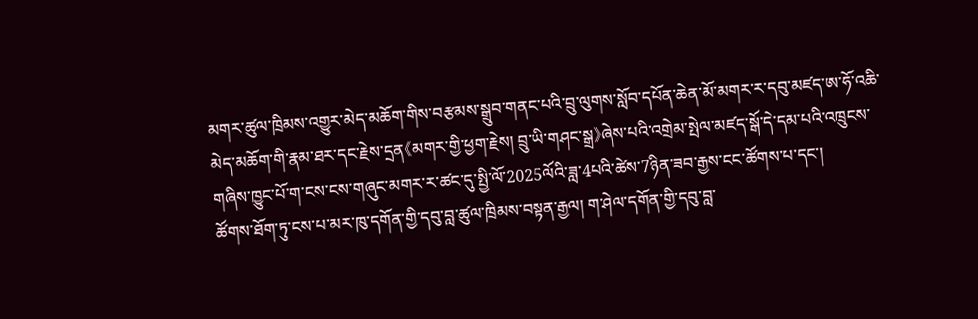མགར་ཚུལ་ཁྲིམས་འགྱུར་མེད་མཆོག་གིས་བརྩམས་སྒྲུབ་གནང་པའི་བྲུ་ལུགས་སློབ་དཔོན་ཆེན་མོ་མགར་ར་དབུ་མཛད་ཨ་ཧོ་འཆི་མེད་མཆོག་གི་རྣམ་ཐར་དང་རྗེས་དྲན《མགར་གྱི་ཕྱག་རྗེས། བྲུ་ཡི་གཤང་སྒྲ》ཞེས་པའི་འགྲེམ་སྤེལ་མཛད་སྒོ་དེ་དམ་པའི་འཁྲུངས་གཞིས་ཁྱུང་པོ་ག་ངས་ངས་གཞུང་མགར་ར་ཚང་དུ་སྤྱི་ལོ་2025ལོའི་ཟླ་4པའི་ཚེས་7ཉིན་ཟབ་རྒྱས་ངང་ཚོགས་པ་དང་།
ཚོགས་ཐོག་ཏུ་ངས་པ་མར་ཁུ་དགོན་གྱི་དབུ་བླ་ཚུལ་ཁྲིམས་བསྟན་རྒྱལ། ག་ཤེལ་དགོན་གྱི་དབུ་བླ་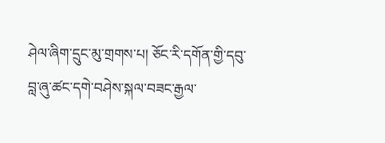ཤེལ་ཞིག་དྲུང་མུ་གྲགས་པ། ཅོང་རི་དགོན་གྱི་དབུ་བླ་ཞུ་ཚང་དགེ་བཤེས་སྐལ་བཟང་རྒྱལ་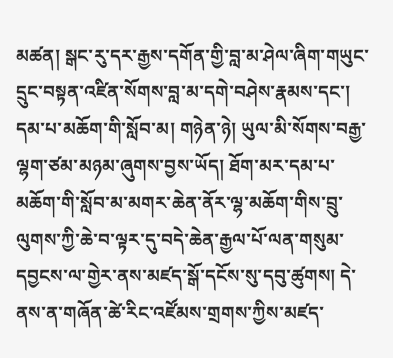མཚན། སྒང་རུ་དར་རྒྱས་དགོན་གྱི་བླ་མ་ཤེལ་ཞིག་གཡུང་དྲུང་བསྟན་འཛིན་སོགས་བླ་མ་དགེ་བཤེས་རྣམས་དང་། དམ་པ་མཆོག་གི་སློབ་མ། གཉེན་ཉེ། ཡུལ་མི་སོགས་བརྒྱ་ལྷག་ཙམ་མཉམ་ཞུགས་བྱས་ཡོད། ཐོག་མར་དམ་པ་མཆོག་གི་སློབ་མ་མགར་ཆེན་ནོར་ལྷ་མཆོག་གིས་བྲུ་ལུགས་ཀྱི་ཆེ་བ་ལྟར་དུ་བདེ་ཆེན་རྒྱལ་པོ་ལན་གསུམ་དབྱངས་ལ་གྱེར་ནས་མཛད་སྒོ་དངོས་སུ་དབུ་ཚུགས། དེ་ནས་ན་གཞོན་ཚེ་རིང་འཛོམས་གྲགས་ཀྱིས་མཛད་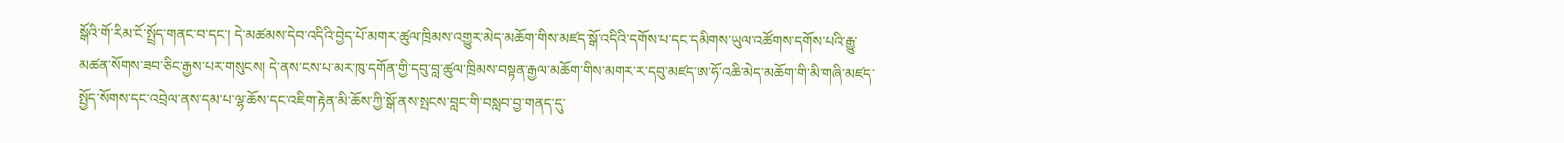སྒོའི་གོ་རིམ་ངོ་སྤྲོད་གནང་བ་དང་། དེ་མཚམས་དེབ་འདིའི་བྱེད་པོ་མགར་ཚུལ་ཁྲིམས་འགྱུར་མེད་མཆོག་གིས་མཛད་སྒོ་འདིའི་དགོས་པ་དང་དམིགས་ཡུལ་འཚོགས་དགོས་པའི་རྒྱུ་མཚན་སོགས་ཟབ་ཅིང་རྒྱས་པར་གསུངས། དེ་ནས་ངས་པ་མར་ཁུ་དགོན་གྱི་དབུ་བླ་ཚུལ་ཁྲིམས་བསྟན་རྒྱལ་མཆོག་གིས་མགར་ར་དབུ་མཛད་ཨ་ཧོ་འཆི་མེད་མཆོག་གི་མི་གཞི་མཛད་སྤྱོད་སོགས་དང་འབྲེལ་ནས་དམ་པ་ལྷ་ཆོས་དང་འཇིག་རྟེན་མི་ཆོས་ཀྱི་སྒོ་ནས་སྤངས་བླང་གི་བསླབ་བྱ་གནད་དུ་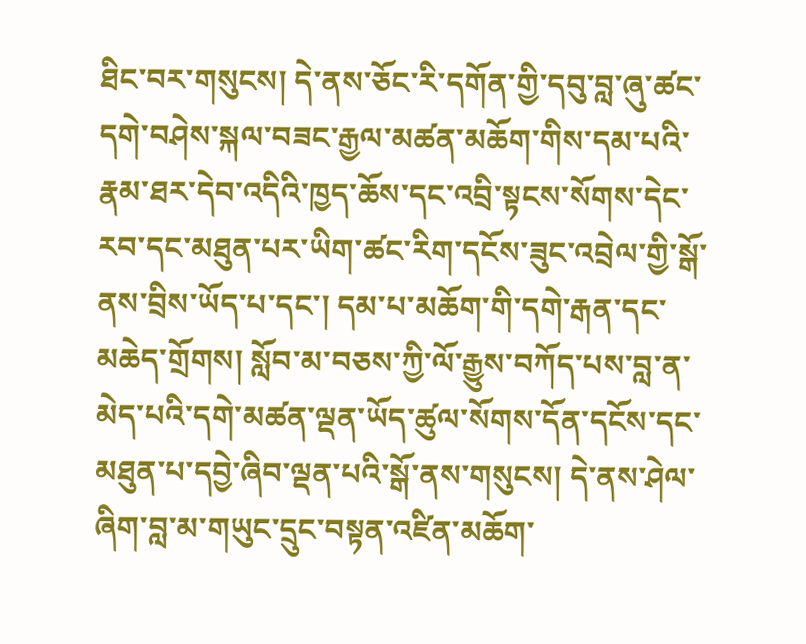ཐིང་བར་གསུངས། དེ་ནས་ཅོང་རི་དགོན་གྱི་དབུ་བླ་ཞུ་ཚང་དགེ་བཤེས་སྐལ་བཟང་རྒྱལ་མཚན་མཆོག་གིས་དམ་པའི་རྣམ་ཐར་དེབ་འདིའི་ཁྱད་ཆོས་དང་འབྲི་སྟངས་སོགས་དེང་རབ་དང་མཐུན་པར་ཡིག་ཚང་རིག་དངོས་ཟུང་འབྲེལ་གྱི་སྒོ་ནས་བྲིས་ཡོད་པ་དང་། དམ་པ་མཆོག་གི་དགེ་རྒན་དང་མཆེད་གྲོགས། སློབ་མ་བཅས་ཀྱི་ལོ་རྒྱུས་བཀོད་པས་བླ་ན་མེད་པའི་དགེ་མཚན་ལྡན་ཡོད་ཚུལ་སོགས་དོན་དངོས་དང་མཐུན་པ་དབྱེ་ཞིབ་ལྡན་པའི་སྒོ་ནས་གསུངས། དེ་ནས་ཤེལ་ཞིག་བླ་མ་གཡུང་དྲུང་བསྟན་འཛིན་མཆོག་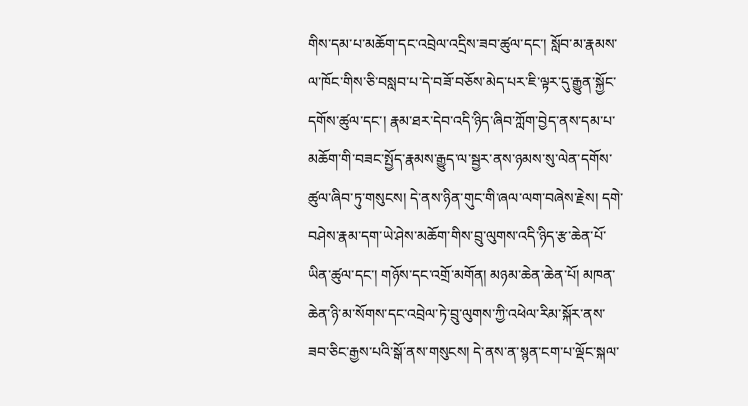གིས་དམ་པ་མཆོག་དང་འབྲེལ་འདྲིས་ཟབ་ཚུལ་དང་། སློབ་མ་རྣམས་ལ་ཁོང་གིས་ཅི་བསླབ་པ་དེ་བཟོ་བཅོས་མེད་པར་ཇི་ལྟར་དུ་རྒྱུན་སྐྱོང་དགོས་ཚུལ་དང་། རྣམ་ཐར་དེབ་འདི་ཉིད་ཞིབ་ཀློག་བྱེད་ནས་དམ་པ་མཆོག་གི་བཟང་སྤྱོད་རྣམས་རྒྱུད་ལ་སྦྱར་ནས་ཉམས་སུ་ལེན་དགོས་ཚུལ་ཞིབ་ཏུ་གསུངས། དེ་ནས་ཉིན་གུང་གི་ཞལ་ལག་བཞེས་རྗེས། དགེ་བཤེས་རྣམ་དག་ཡེ་ཤེས་མཆོག་གིས་བྲུ་ལུགས་འདི་ཉིད་རྩ་ཆེན་པོ་ཡིན་ཚུལ་དང་། གཉོས་དང་འགྲོ་མགོན། མཉམ་ཆེན་ཆེན་པོ། མཁན་ཆེན་ཉི་མ་སོགས་དང་འབྲེལ་ཏེ་བྲུ་ལུགས་ཀྱི་འཕེལ་རིམ་སྐོར་ནས་ཟབ་ཅིང་རྒྱས་པའི་སྒོ་ནས་གསུངས། དེ་ནས་ན་སྙན་ངག་པ་ལྡོང་སྐལ་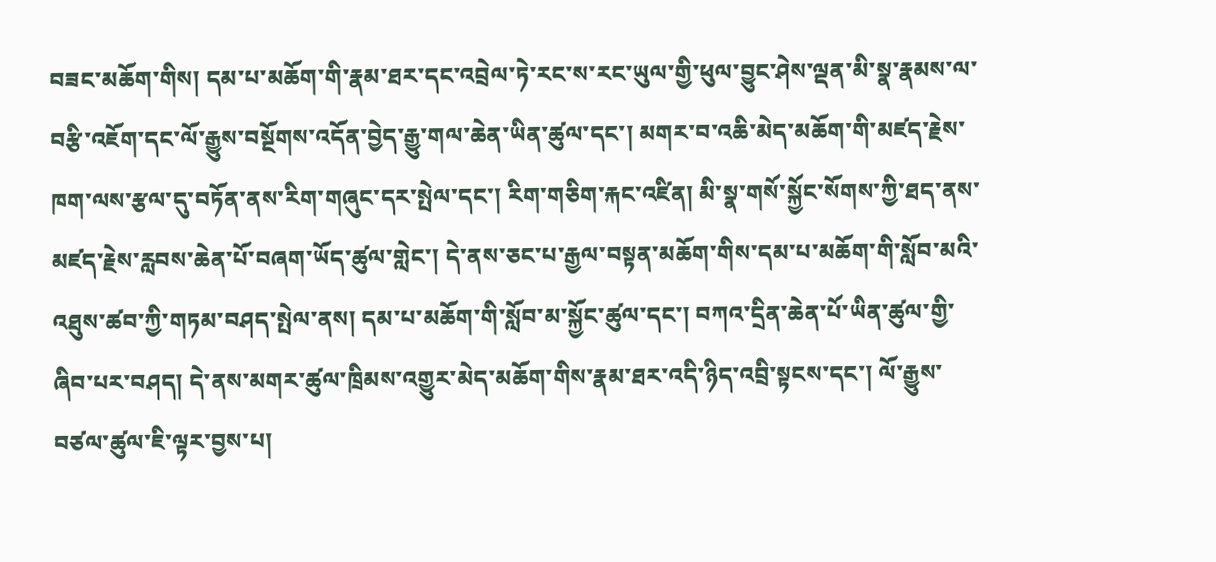བཟང་མཆོག་གིས། དམ་པ་མཆོག་གི་རྣམ་ཐར་དང་འབྲེལ་ཏེ་རང་ས་རང་ཡུལ་གྱི་ཕུལ་བྱུང་ཤེས་ལྡན་མི་སྣ་རྣམས་ལ་བརྩི་འཇོག་དང་ལོ་རྒྱུས་བསྔོགས་འདོན་བྱེད་རྒྱུ་གལ་ཆེན་ཡིན་ཚུལ་དང་། མགར་བ་འཆི་མེད་མཆོག་གི་མཛད་རྗེས་ཁག་ལས་རྩལ་དུ་བཏོན་ནས་རིག་གཞུང་དར་སྤེལ་དང་། རིག་གཅིག་རྐང་འཛིན། མི་སྣ་གསོ་སྐྱོང་སོགས་ཀྱི་ཐད་ནས་མཛད་རྗེས་རླབས་ཆེན་པོ་བཞག་ཡོད་ཚུལ་གླེང་། དེ་ནས་ཅང་པ་རྒྱལ་བསྟན་མཆོག་གིས་དམ་པ་མཆོག་གི་སློབ་མའི་འཐུས་ཚབ་ཀྱི་གཏམ་བཤད་སྤེལ་ནས། དམ་པ་མཆོག་གི་སློབ་མ་སྐྱོང་ཚུལ་དང་། བཀའ་དྲིན་ཆེན་པོ་ཡིན་ཚུལ་གྱི་ཞིབ་པར་བཤད། དེ་ནས་མགར་ཚུལ་ཁྲིམས་འགྱུར་མེད་མཆོག་གིས་རྣམ་ཐར་འདི་ཉིད་འབྲི་སྟངས་དང་། ལོ་རྒྱུས་བཙལ་ཚུལ་ཇི་ལྟར་བྱས་པ།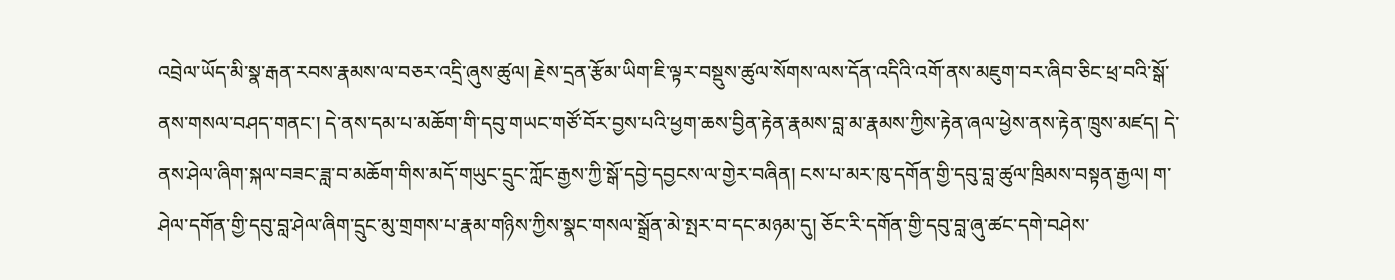འབྲེལ་ཡོད་མི་སྣ་རྒན་རབས་རྣམས་ལ་བཅར་འདྲི་ཞུས་ཚུལ། རྗེས་དྲན་རྩོམ་ཡིག་ཇི་ལྟར་བསྡུས་ཚུལ་སོགས་ལས་དོན་འདིའི་འགོ་ནས་མཇུག་བར་ཞིབ་ཅིང་ཕྲ་བའི་སྒོ་ནས་གསལ་བཤད་གནང་། དེ་ནས་དམ་པ་མཆོག་གི་དབུ་གཡང་གཙོ་བོར་བྱས་པའི་ཕྱག་ཆས་བྱིན་རྟེན་རྣམས་བླ་མ་རྣམས་ཀྱིས་རྟེན་ཞལ་ཕྱེས་ནས་རྟེན་ཁྲུས་མཛད། དེ་ནས་ཤེལ་ཞིག་སྐལ་བཟང་ཟླ་བ་མཆོག་གིས་མདོ་གཡུང་དྲུང་ཀློང་རྒྱས་ཀྱི་སྒོ་དབྱེ་དབྱངས་ལ་གྱེར་བཞིན། ངས་པ་མར་ཁུ་དགོན་གྱི་དབུ་བླ་ཚུལ་ཁྲིམས་བསྟན་རྒྱལ། ག་ཤེལ་དགོན་གྱི་དབུ་བླ་ཤེལ་ཞིག་དྲུང་མུ་གྲགས་པ་རྣམ་གཉིས་ཀྱིས་སྣང་གསལ་སྒྲོན་མེ་སྤར་བ་དང་མཉམ་དུ། ཅོང་རི་དགོན་གྱི་དབུ་བླ་ཞུ་ཚང་དགེ་བཤེས་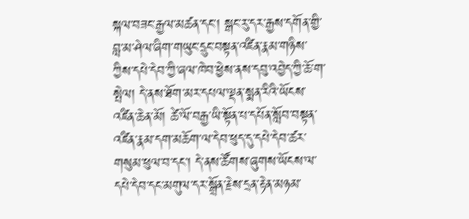སྐལ་བཟང་རྒྱལ་མཚན་དང་། སྒང་རུ་དར་རྒྱས་དགོན་གྱི་བླ་མ་ཤེལ་ཞིག་གཡུང་དྲུང་བསྟན་འཛིན་རྣམ་གཉིས་ཀྱིས་དཔེ་དེབ་ཀྱི་ཞལ་ཁེབ་ཕྱེས་ནས་དབུ་འབྱེད་ཀྱི་ཆོ་ག་སྤེལ། དེ་ནས་ཐོག་མར་དཔལ་ལྡན་སྨན་རིའི་ཡོངས་འཛིན་ཆེན་མོ། ཚེ་ལོ་བརྒྱ་ཡི་སྟོན་པ་དཔོན་སློབ་བསྟན་འཛིན་རྣམ་དག་མཆོག་ལ་དེབ་ཕུད་དུ་དཔེ་དེབ་ཚར་གསུམ་ཕུལ་བ་དང་། དེ་ནས་ཚོགས་ཞུགས་ཡོངས་ལ་དཔེ་དེབ་དང་མགུལ་དར་སྒྲོན་རྗེས་དྲན་རྟེན་མཉམ་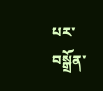པར་བསྒྲོན་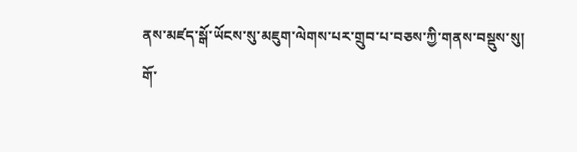ནས་མཛད་སྒོ་ཡོངས་སུ་མཇུག་ལེགས་པར་གྲུབ་པ་བཅས་ཀྱི་གནས་བསྡུས་སུ།
གོ་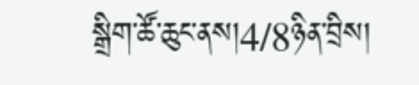སྒྲིག་ཚོ་ཆུང་ནས།4/8ཉིན་བྲིས།